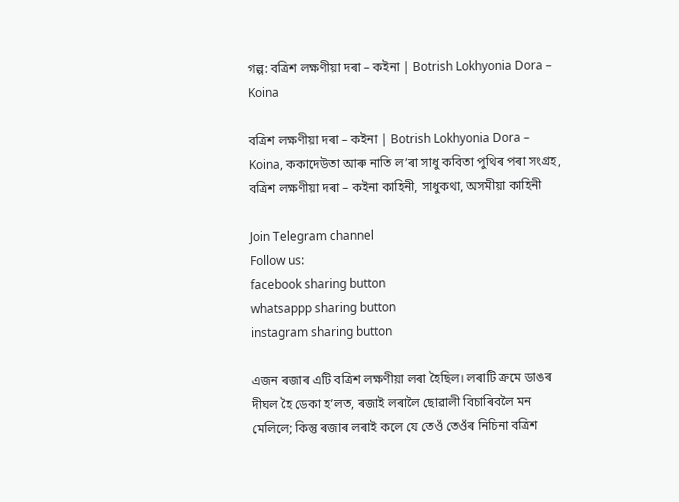গল্প: বত্ৰিশ লক্ষণীয়া দৰা – কইনা | Botrish Lokhyonia Dora – Koina

বত্ৰিশ লক্ষণীয়া দৰা – কইনা | Botrish Lokhyonia Dora – Koina, ককাদেউতা আৰু নাতি ল’ৰা সাধু কবিতা পুথিৰ পৰা সংগ্ৰহ, বত্ৰিশ লক্ষণীয়া দৰা – কইনা কাহিনী, সাধুকথা, অসমীয়া কাহিনী

Join Telegram channel
Follow us:
facebook sharing button
whatsappp sharing button
instagram sharing button

এজন ৰজাৰ এটি বত্ৰিশ লক্ষণীয়া লৰা হৈছিল। লৰাটি ক্ৰমে ডাঙৰ দীঘল হৈ ডেকা হʼলত, ৰজাই লৰালৈ ছোৱালী বিচাৰিবলৈ মন মেলিলে; কিন্তু ৰজাৰ লৰাই কলে যে তেওঁ তেওঁৰ নিচিনা বত্ৰিশ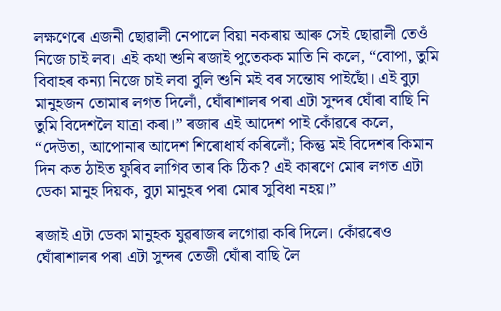লক্ষণেৰে এজনী ছোৱালী নেপালে বিয়া নকৰায় আৰু সেই ছোৱালী তেওঁ নিজে চাই লব। এই কথা শুনি ৰজাই পুতেকক মাতি নি কলে, “বোপা, তুমি বিবাহৰ কন্যা নিজে চাই লবা বুলি শুনি মই বৰ সন্তোষ পাইছোঁ। এই বুঢ়া মানুহজন তোমাৰ লগত দিলোঁ, ঘোঁৰাশালৰ পৰা এটা সুন্দৰ ঘোঁৰা বাছি নি তুমি বিদেশলৈ যাত্ৰা কৰা।” ৰজাৰ এই আদেশ পাই কোঁৱৰে কলে, “দেউতা, আপোনাৰ আদেশ শিৰোধার্য কৰিলোঁ; কিন্তু মই বিদেশৰ কিমান দিন কত ঠাইত ফুৰিব লাগিব তাৰ কি ঠিক? এই কাৰণে মোৰ লগত এটা ডেকা মানুহ দিয়ক, বুঢ়া মানুহৰ পৰা মোৰ সুবিধা নহয়।”

ৰজাই এটা ডেকা মানুহক যুৱৰাজৰ লগোৱা কৰি দিলে। কোঁৱৰেও ঘোঁৰাশালৰ পৰা এটা সুন্দৰ তেজী ঘোঁৰা বাছি লৈ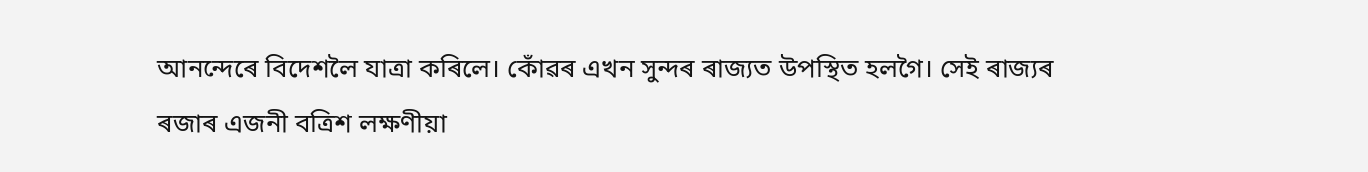আনন্দেৰে বিদেশলৈ যাত্ৰা কৰিলে। কোঁৱৰ এখন সুন্দৰ ৰাজ্যত উপস্থিত হলগৈ। সেই ৰাজ্যৰ ৰজাৰ এজনী বত্ৰিশ লক্ষণীয়া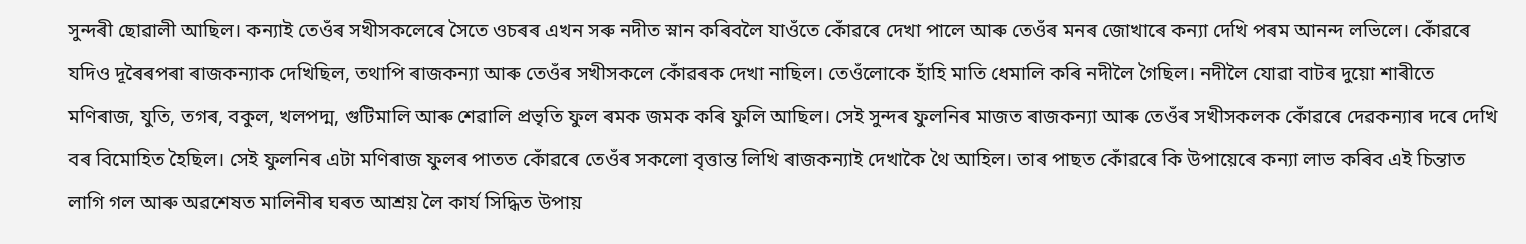সুন্দৰী ছোৱালী আছিল। কন্যাই তেওঁৰ সখীসকলেৰে সৈতে ওচৰৰ এখন সৰু নদীত স্নান কৰিবলৈ যাওঁতে কোঁৱৰে দেখা পালে আৰু তেওঁৰ মনৰ জোখাৰে কন্যা দেখি পৰম আনন্দ লভিলে। কোঁৱৰে যদিও দূৰৈৰপৰা ৰাজকন্যাক দেখিছিল, তথাপি ৰাজকন্যা আৰু তেওঁৰ সখীসকলে কোঁৱৰক দেখা নাছিল। তেওঁলোকে হাঁহি মাতি ধেমালি কৰি নদীলৈ গৈছিল। নদীলৈ যোৱা বাটৰ দুয়ো শাৰীতে মণিৰাজ, যুতি, তগৰ, বকুল, খলপদ্ম, গুটিমালি আৰু শেৱালি প্ৰভৃতি ফুল ৰমক জমক কৰি ফুলি আছিল। সেই সুন্দৰ ফুলনিৰ মাজত ৰাজকন্যা আৰু তেওঁৰ সখীসকলক কোঁৱৰে দেৱকন্যাৰ দৰে দেখি বৰ বিমোহিত হৈছিল। সেই ফুলনিৰ এটা মণিৰাজ ফুলৰ পাতত কোঁৱৰে তেওঁৰ সকলো বৃত্তান্ত লিখি ৰাজকন্যাই দেখাকৈ থৈ আহিল। তাৰ পাছত কোঁৱৰে কি উপায়েৰে কন্যা লাভ কৰিব এই চিন্তাত লাগি গল আৰু অৱশেষত মালিনীৰ ঘৰত আশ্ৰয় লৈ কাৰ্য সিদ্ধিত উপায়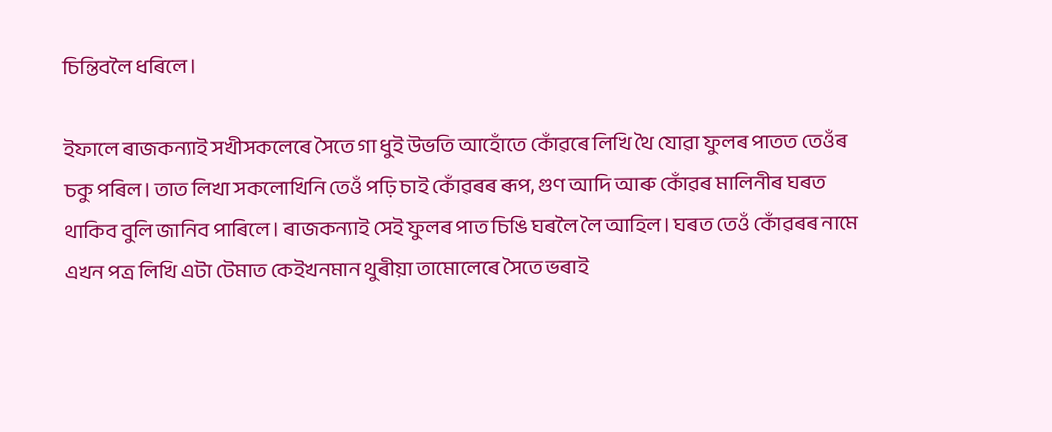চিন্তিবলৈ ধৰিলে।

ইফালে ৰাজকন্যাই সখীসকলেৰে সৈতে গা ধুই উভতি আহোঁতে কোঁৱৰে লিখি থৈ যোৱা ফুলৰ পাতত তেওঁৰ চকু পৰিল। তাত লিখা সকলোখিনি তেওঁ পঢ়ি চাই কোঁৱৰৰ ৰূপ, গুণ আদি আৰু কোঁৱৰ মালিনীৰ ঘৰত থাকিব বুলি জানিব পাৰিলে। ৰাজকন্যাই সেই ফুলৰ পাত চিঙি ঘৰলৈ লৈ আহিল। ঘৰত তেওঁ কোঁৱৰৰ নামে এখন পত্ৰ লিখি এটা টেমাত কেইখনমান থুৰীয়া তামোলেৰে সৈতে ভৰাই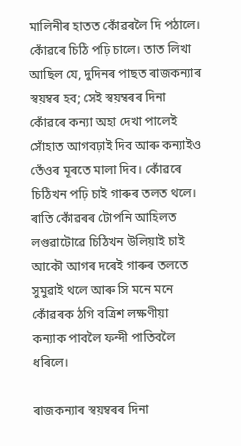মালিনীৰ হাতত কোঁৱৰলৈ দি পঠালে। কোঁৱৰে চিঠি পঢ়ি চালে। তাত লিখা আছিল যে, দুদিনৰ পাছত ৰাজকন্যাৰ স্বয়ম্বৰ হব; সেই স্বয়ম্বৰৰ দিনা কোঁৱৰে কন্যা অহা দেখা পালেই সোঁহাত আগবঢ়াই দিব আৰু কন্যাইও তেঁওৰ মূৰতে মালা দিব। কোঁৱৰে চিঠিখন পঢ়ি চাই গাৰুৰ তলত থলে। ৰাতি কোঁৱৰৰ টোপনি আহিলত লগুৱাটোৱে চিঠিখন উলিয়াই চাই আকৌ আগৰ দৰেই গাৰুৰ তলতে সুমুৱাই থলে আৰু সি মনে মনে কোঁৱৰক ঠগি বত্ৰিশ লক্ষণীয়া কন্যাক পাবলৈ ফন্দী পাতিবলৈ ধৰিলে।

ৰাজকন্যাৰ স্বয়ম্বৰৰ দিনা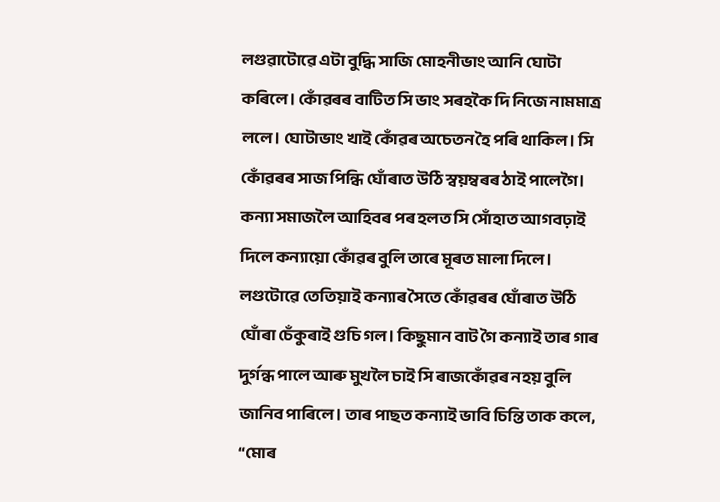লগুৱাটোৱে এটা বুদ্ধি সাজি মোহনীভাং আনি ঘোটা কৰিলে। কোঁৱৰৰ বাটিত সি ভাং সৰহকৈ দি নিজে নামমাত্ৰ ললে। ঘোটাভাং খাই কোঁৱৰ অচেতন হৈ পৰি থাকিল। সি কোঁৱৰৰ সাজ পিন্ধি ঘোঁৰাত উঠি স্বয়ম্বৰৰ ঠাই পালেগৈ। কন্যা সমাজলৈ আহিবৰ পৰ হলত সি সোঁহাত আগবঢ়াই দিলে কন্যায়ো কোঁৱৰ বুলি তাৰে মূৰত মালা দিলে। লগুটোৱে তেতিয়াই কন্যাৰ সৈতে কোঁৱৰৰ ঘোঁৰাত উঠি ঘোঁৰা চেঁকুৰাই গুচি গল। কিছুমান বাট গৈ কন্যাই তাৰ গাৰ দুৰ্গন্ধ পালে আৰু মুখলৈ চাই সি ৰাজকোঁৱৰ নহয় বুলি জানিব পাৰিলে। তাৰ পাছত কন্যাই ভাবি চিন্তি তাক কলে, “মোৰ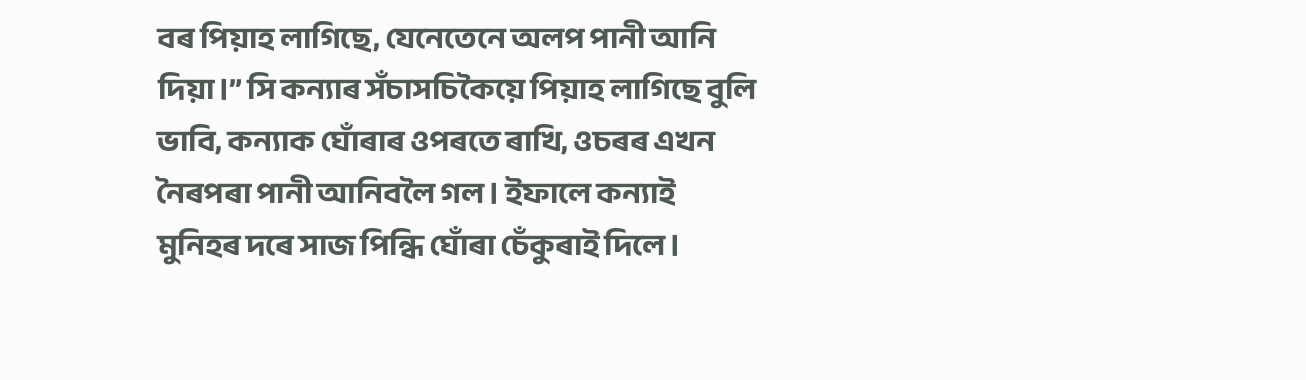বৰ পিয়াহ লাগিছে, যেনেতেনে অলপ পানী আনি দিয়া।” সি কন্যাৰ সঁচাসচিকৈয়ে পিয়াহ লাগিছে বুলি ভাবি, কন্যাক ঘোঁৰাৰ ওপৰতে ৰাখি, ওচৰৰ এখন নৈৰপৰা পানী আনিবলৈ গল। ইফালে কন্যাই মুনিহৰ দৰে সাজ পিন্ধি ঘোঁৰা চেঁকুৰাই দিলে।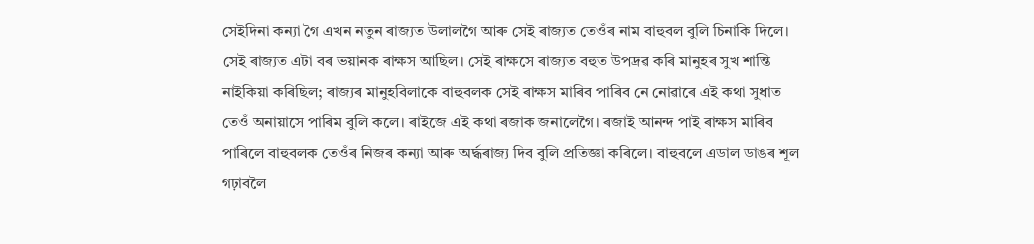সেইদিনা কন্যা গৈ এখন নতুন ৰাজ্যত উলালগৈ আৰু সেই ৰাজ্যত তেওঁৰ নাম বাহুবল বুলি চিনাকি দিলে। সেই ৰাজ্যত এটা বৰ ভয়ানক ৰাক্ষস আছিল। সেই ৰাক্ষসে ৰাজ্যত বহুত উপদ্ৰৱ কৰি মানুহৰ সুখ শান্তি নাইকিয়া কৰিছিল; ৰাজ্যৰ মানুহবিলাকে বাহুবলক সেই ৰাক্ষস মাৰিব পাৰিব নে নোৱাৰে এই কথা সুধাত তেওঁ অনায়াসে পাৰিম বুলি কলে। ৰাইজে এই কথা ৰজাক জনালেগৈ। ৰজাই আনন্দ পাই ৰাক্ষস মাৰিব পাৰিলে বাহুবলক তেওঁৰ নিজৰ কন্যা আৰু অৰ্দ্ধৰাজ্য দিব বুলি প্ৰতিজ্ঞা কৰিলে। বাহুবলে এডাল ডাঙৰ শূল গঢ়াবলৈ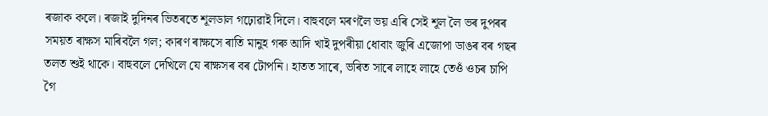ৰজাক কলে। ৰজাই দুদিনৰ ভিতৰতে শূলডাল গঢ়োৱাই দিলে। বাহুবলে মৰণলৈ ভয় এৰি সেই শূল লৈ ভৰ দুপৰৰ সময়ত ৰাক্ষস মাৰিবলৈ গল; কাৰণ ৰাক্ষসে ৰাতি মানুহ গৰু আদি খাই দুপৰীয়া ধোবাং জুৰি এজোপা ডাঙৰ বৰ গছৰ তলত শুই থাকে। বাহুবলে দেখিলে যে ৰাক্ষসৰ বৰ টোপনি। হাতত সাৰে, ভৰিত সাৰে লাহে লাহে তেওঁ ওচৰ চাপি গৈ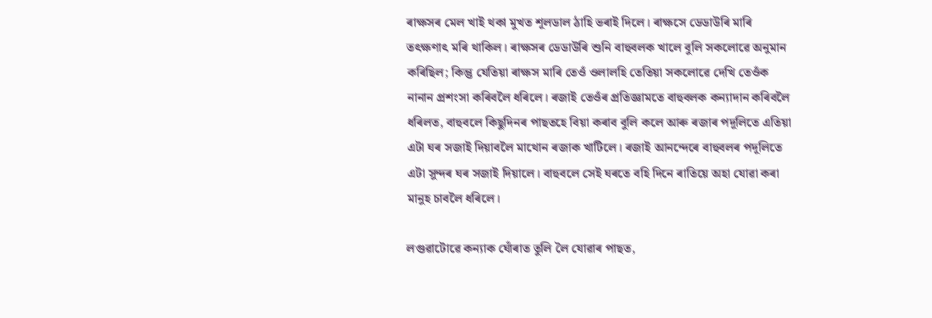ৰাক্ষসৰ মেল খাই থকা মুখত শূলডাল ঠাহি ভৰাই দিলে। ৰাক্ষসে ডেডাউৰি মাৰি তৎক্ষণাৎ মৰি থাকিল। ৰাক্ষসৰ ডেডাউৰি শুনি বাহুবলক খালে বুলি সকলোৱে অনুমান কৰিছিল; কিন্তু যেতিয়া ৰাক্ষস মাৰি তেওঁ ওলালহি তেতিয়া সকলোৱে দেখি তেওঁক নানান প্ৰশংসা কৰিবলৈ ধৰিলে। ৰজাই তেওঁৰ প্ৰতিজ্ঞামতে বাহুবলক কন্যাদান কৰিবলৈ ধৰিলত, বাহুবলে কিছুদিনৰ পাছতহে বিয়া কৰাব বুলি কলে আৰু ৰজাৰ পদূলিতে এতিয়া এটা ঘৰ সজাই দিয়াবলৈ মাথোন ৰজাক খাটিলে। ৰজাই আনন্দেৰে বাহুবলৰ পদূলিতে এটা সুন্দৰ ঘৰ সজাই দিয়ালে। বাহুবলে সেই ঘৰতে বহি দিনে ৰাতিয়ে অহা যোৱা কৰা মানুহ চাবলৈ ধৰিলে।

লগুৱাটোৱে কন্যাক ঘোঁৰাত তুলি লৈ যোৱাৰ পাছত,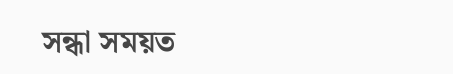সন্ধা সময়ত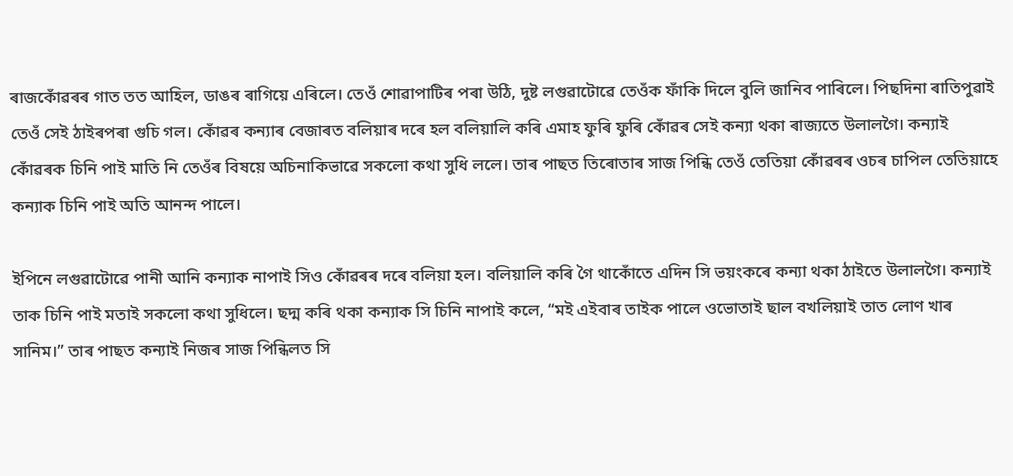ৰাজকোঁৱৰৰ গাত তত আহিল, ডাঙৰ ৰাগিয়ে এৰিলে। তেওঁ শোৱাপাটিৰ পৰা উঠি, দুষ্ট লগুৱাটোৱে তেওঁক ফাঁকি দিলে বুলি জানিব পাৰিলে। পিছদিনা ৰাতিপুৱাই তেওঁ সেই ঠাইৰপৰা গুচি গল। কোঁৱৰ কন্যাৰ বেজাৰত বলিয়াৰ দৰে হল বলিয়ালি কৰি এমাহ ফুৰি ফুৰি কোঁৱৰ সেই কন্যা থকা ৰাজ্যতে উলালগৈ। কন্যাই কোঁৱৰক চিনি পাই মাতি নি তেওঁৰ বিষয়ে অচিনাকিভাৱে সকলো কথা সুধি ললে। তাৰ পাছত তিৰোতাৰ সাজ পিন্ধি তেওঁ তেতিয়া কোঁৱৰৰ ওচৰ চাপিল তেতিয়াহে কন্যাক চিনি পাই অতি আনন্দ পালে।

ইপিনে লগুৱাটোৱে পানী আনি কন্যাক নাপাই সিও কোঁৱৰৰ দৰে বলিয়া হল। বলিয়ালি কৰি গৈ থাকোঁতে এদিন সি ভয়ংকৰে কন্যা থকা ঠাইতে উলালগৈ। কন্যাই তাক চিনি পাই মতাই সকলো কথা সুধিলে। ছদ্ম কৰি থকা কন্যাক সি চিনি নাপাই কলে, “মই এইবাৰ তাইক পালে ওভোতাই ছাল বখলিয়াই তাত লোণ খাৰ সানিম।” তাৰ পাছত কন্যাই নিজৰ সাজ পিন্ধিলত সি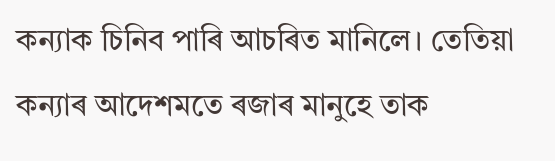কন্যাক চিনিব পাৰি আচৰিত মানিলে। তেতিয়া কন্যাৰ আদেশমতে ৰজাৰ মানুহে তাক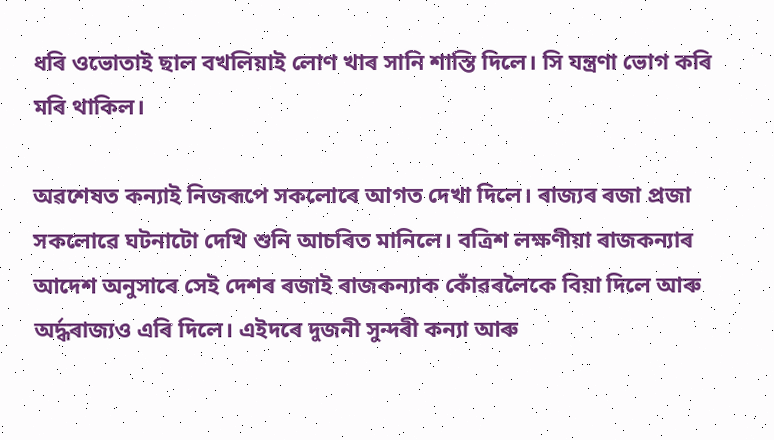ধৰি ওভোতাই ছাল বখলিয়াই লোণ খাৰ সানি শাস্তি দিলে। সি যন্ত্ৰণা ভোগ কৰি মৰি থাকিল।

অৱশেষত কন্যাই নিজৰূপে সকলোৰে আগত দেখা দিলে। ৰাজ্যৰ ৰজা প্ৰজা সকলোৱে ঘটনাটো দেখি শুনি আচৰিত মানিলে। বত্ৰিশ লক্ষণীয়া ৰাজকন্যাৰ আদেশ অনুসাৰে সেই দেশৰ ৰজাই ৰাজকন্যাক কোঁৱৰলৈকে বিয়া দিলে আৰু অৰ্দ্ধৰাজ্যও এৰি দিলে। এইদৰে দুজনী সুন্দৰী কন্যা আৰু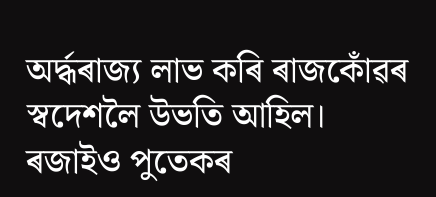অৰ্দ্ধৰাজ্য লাভ কৰি ৰাজকোঁৱৰ স্বদেশলৈ উভতি আহিল। ৰজাইও পুতেকৰ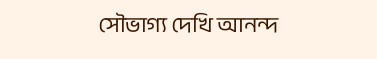সৌভাগ্য দেখি আনন্দ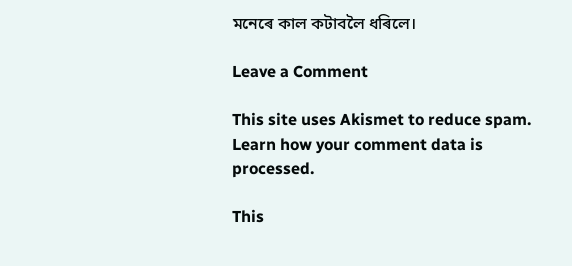মনেৰে কাল কটাবলৈ ধৰিলে।

Leave a Comment

This site uses Akismet to reduce spam. Learn how your comment data is processed.

This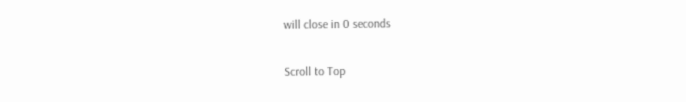will close in 0 seconds

Scroll to Top